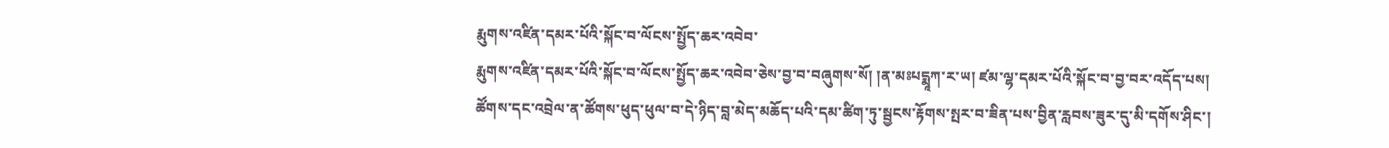རྨུགས་འཛིན་དམར་པོའི་སྐོང་བ་ལོངས་སྤྱོད་ཆར་འབེབ་
རྨུགས་འཛིན་དམར་པོའི་སྐོང་བ་ལོངས་སྤྱོད་ཆར་འབེབ་ཅེས་བྱ་བ་བཞུགས་སོ། །ན་མཿཔདྨཱཀ་ར་ཡ། ཛམ་ལྷ་དམར་པོའི་སྐོང་བ་བྱ་བར་འདོད་པས། ཚོགས་དང་འབྲེལ་ན་ཚོགས་ཕུད་ཕུལ་བ་དེ་ཉིད་བླ་མེད་མཆོད་པའི་དམ་ཚིག་ཏུ་སྦྱངས་རྟོགས་སྤར་བ་ཟིན་པས་བྱིན་རླབས་ཟུར་དུ་མི་དགོས་ཤིང་།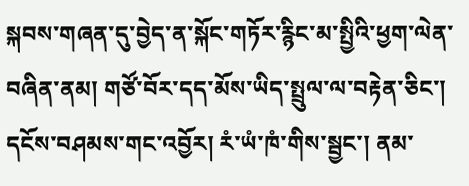སྐབས་གཞན་དུ་བྱེད་ན་སྐོང་གཏོར་རྙིང་མ་སྤྱིའི་ཕྱག་ལེན་བཞིན་ནམ། གཙོ་བོར་དད་མོས་ཡིད་སྤྲུལ་ལ་བརྟེན་ཅིང་། དངོས་བཤམས་གང་འབྱོར། རཾ་ཡཾ་ཁཾ་གིས་སྦྱང་། ནམ་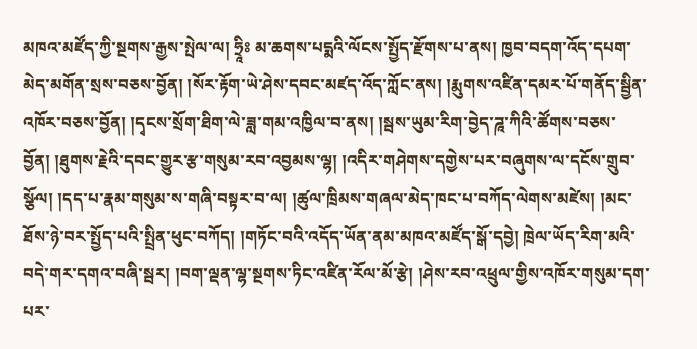མཁའ་མཛོད་ཀྱི་སྔགས་རྒྱས་སྤེལ་ལ། ཧྲཱིཿ མ་ཆགས་པདྨའི་ལོངས་སྤྱོད་རྫོགས་པ་ནས། ཁྱབ་བདག་འོད་དཔག་མེད་མགོན་སྲས་བཅས་བྱོན། །སོར་རྟོག་ཡེ་ཤེས་དབང་མཛད་འོད་ཀློང་ནས། །རྨུགས་འཛིན་དམར་པོ་གནོད་སྦྱིན་འཁོར་བཅས་བྱོན། །དྭངས་སྲོག་ཐིག་ལེ་ཟླ་གམ་འཁྱིལ་བ་ནས། །སྦས་ཡུམ་རིག་བྱེད་ཌཱ་ཀིའི་ཚོགས་བཅས་བྱོན། །ཐུགས་རྗེའི་དབང་གྱུར་རྩ་གསུམ་རབ་འབྱམས་ལྷ། །འདིར་གཤེགས་དགྱེས་པར་བཞུགས་ལ་དངོས་གྲུབ་སྩོལ། །དད་པ་རྣམ་གསུམ་ས་གཞི་བསྟར་བ་ལ། །ཚུལ་ཁྲིམས་གཞལ་མེད་ཁང་པ་བཀོད་ལེགས་མཛེས། །མང་ཐོས་ཉེ་བར་སྤྱོད་པའི་སྤྲིན་ཕུང་བཀོད། །གཏོང་བའི་འདོད་ཡོན་ནམ་མཁའ་མཛོད་སྒོ་དབྱེ། ཁྲེལ་ཡོད་རིག་མའི་བདེ་གར་དགའ་བཞི་སྦར། །བག་ལྡན་ལྷ་སྔགས་ཏིང་འཛིན་རོལ་མོ་རྩེ། །ཤེས་རབ་འཕྲུལ་གྱིས་འཁོར་གསུམ་དག་པར་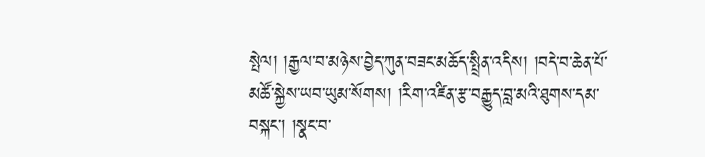སྤེལ། །རྒྱལ་བ་མཉེས་བྱེད་ཀུན་བཟང་མཆོད་སྤྲིན་འདིས། །བདེ་བ་ཆེན་པོ་མཚོ་སྐྱེས་ཡབ་ཡུམ་སོགས། །རིག་འཛིན་རྩ་བརྒྱུད་བླ་མའི་ཐུགས་དམ་བསྐང་། །སྣང་བ་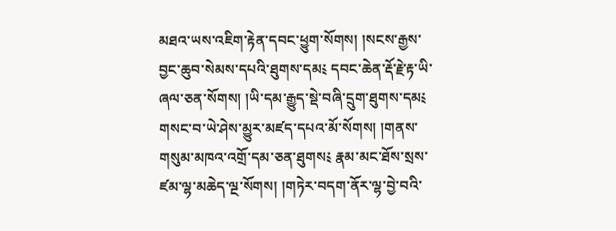མཐའ་ཡས་འཇིག་རྟེན་དབང་ཕྱུག་སོགས། །སངས་རྒྱས་བྱང་ཆུབ་སེམས་དཔའི་ཐུགས་དམ༴ དབང་ཆེན་རྡོ་རྗེ་རྟ་ཡི་ཞལ་ཅན་སོགས། །ཡི་དམ་རྒྱུད་སྡེ་བཞི་དྲུག་ཐུགས་དམ༴ གསང་བ་ཡེ་ཤེས་མྱུར་མཛད་དཔའ་མོ་སོགས། །གནས་གསུམ་མཁའ་འགྲོ་དམ་ཅན་ཐུགས༴ རྣམ་མང་ཐོས་སྲས་ཛམ་ལྷ་མཆེད་ལྔ་སོགས། །གཏེར་བདག་ནོར་ལྷ་བྱེ་བའི་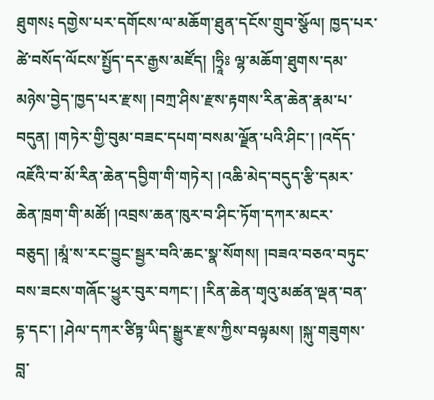ཐུགས༴ དགྱེས་པར་དགོངས་ལ་མཆོག་ཐུན་དངོས་གྲུབ་སྩོལ། ཁྱད་པར་ཚེ་བསོད་ལོངས་སྤྱོད་དར་རྒྱས་མཛོད། །ཧྲཱིཿ ལྷ་མཆོག་ཐུགས་དམ་མཉེས་བྱེད་ཁྱད་པར་རྫས། །བཀྲ་ཤིས་རྫས་རྟགས་རིན་ཆེན་རྣམ་པ་བདུན། །གཏེར་གྱི་བུམ་བཟང་དཔག་བསམ་ལྗོན་པའི་ཤིང་། །འདོད་འཇོའི་བ་མོ་རིན་ཆེན་དབྱིག་གི་གཏེར། །འཆི་མེད་བདུད་རྩི་དམར་ཆེན་ཁྲག་གི་མཚོ། །འབྲས་ཆན་ཁུར་བ་ཤིང་ཏོག་དཀར་མངར་བཅུད། །མཱཾ་ས་རང་བྱུང་སྦྱར་བའི་ཆང་སྣ་སོགས། །བཟའ་བཅའ་བཏུང་བས་ཟངས་གཞོང་ཕྱུར་བུར་བཀང་། །རིན་ཆེན་གྭའུ་མཚན་ལྡན་བན་དྷ་དང་། །ཤེལ་དཀར་ཙིཏྟ་ཡིད་སྒྱུར་རྫས་ཀྱིས་བལྟམས། །སྐུ་གཟུགས་བླ་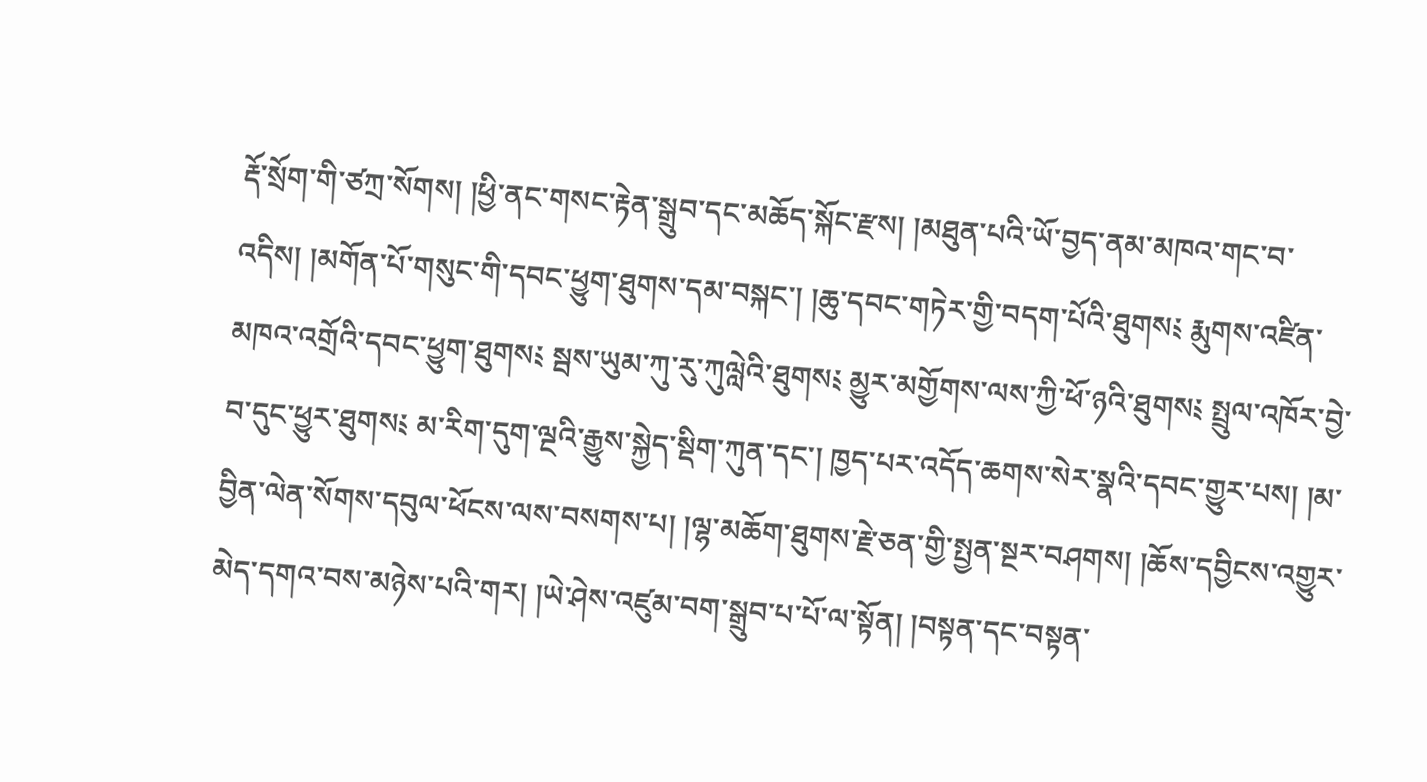རྡོ་སྲོག་གི་ཙཀྲ་སོགས། །ཕྱི་ནང་གསང་རྟེན་སྒྲུབ་དང་མཆོད་སྐོང་རྫས། །མཐུན་པའི་ཡོ་བྱད་ནམ་མཁའ་གང་བ་འདིས། །མགོན་པོ་གསུང་གི་དབང་ཕྱུག་ཐུགས་དམ་བསྐང་། །ཆུ་དབང་གཏེར་གྱི་བདག་པོའི་ཐུགས༴ རྨུགས་འཛིན་མཁའ་འགྲོའི་དབང་ཕྱུག་ཐུགས༴ སྦས་ཡུམ་ཀུ་རུ་ཀུལླེའི་ཐུགས༴ མྱུར་མགྱོགས་ལས་ཀྱི་ཕོ་ཉའི་ཐུགས༴ སྤྲུལ་འཁོར་བྱེ་བ་དུང་ཕྱུར་ཐུགས༴ མ་རིག་དུག་ལྔའི་རྒྱུས་སྐྱེད་སྡིག་ཀུན་དང་། ཁྱད་པར་འདོད་ཆགས་སེར་སྣའི་དབང་གྱུར་པས། །མ་བྱིན་ལེན་སོགས་དབུལ་ཕོངས་ལས་བསགས་པ། །ལྷ་མཆོག་ཐུགས་རྗེ་ཅན་གྱི་སྤྱན་སྔར་བཤགས། །ཆོས་དབྱིངས་འགྱུར་མེད་དགའ་བས་མཉེས་པའི་གར། །ཡེ་ཤེས་འཛུམ་བག་སྒྲུབ་པ་པོ་ལ་སྟོན། །བསྟན་དང་བསྟན་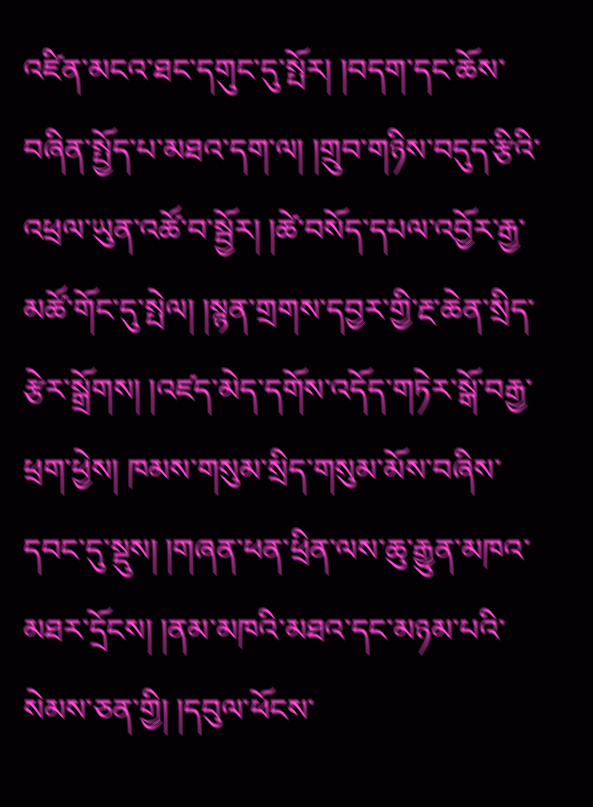འཛིན་མངའ་ཐང་དགུང་དུ་སྤོར། །བདག་དང་ཆོས་བཞིན་སྤྱོད་པ་མཐའ་དག་ལ། །གྲུབ་གཉིས་བདུད་རྩིའི་འཕྲལ་ཡུན་འཚོ་བ་སྦྱོར། །ཚེ་བསོད་དཔལ་འབྱོར་རྒྱ་མཚོ་གོང་དུ་སྤེལ། །སྙན་གྲགས་དབྱར་གྱི་རྔ་ཆེན་སྲིད་རྩེར་སྒྲོགས། །འཛད་མེད་དགོས་འདོད་གཏེར་སྒོ་བརྒྱ་ཕྲག་ཕྱེས། ཁམས་གསུམ་སྲིད་གསུམ་མོས་བཞིས་དབང་དུ་སྡུས། །གཞན་ཕན་ཕྲིན་ལས་ཆུ་རྒྱུན་མཁའ་མཐར་དྲོངས། །ནམ་མཁའི་མཐའ་དང་མཉམ་པའི་སེམས་ཅན་གྱི། །དབུལ་ཕོངས་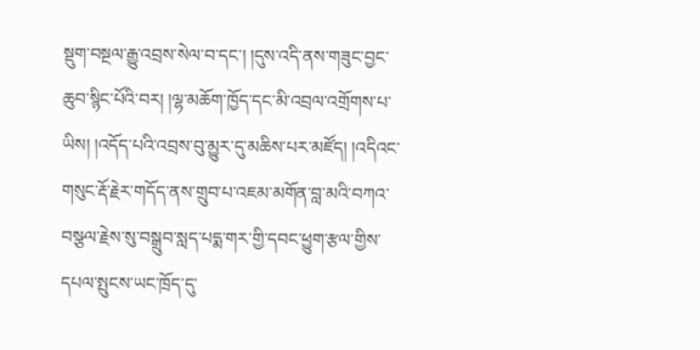སྡུག་བསྔལ་རྒྱུ་འབྲས་སེལ་བ་དང་། །དུས་འདི་ནས་གཟུང་བྱང་ཆུབ་སྙིང་པོའི་བར། །ལྷ་མཆོག་ཁྱོད་དང་མི་འབྲལ་འགྲོགས་པ་ཡིས། །འདོད་པའི་འབྲས་བུ་མྱུར་དུ་མཆིས་པར་མཛོད། །འདིའང་གསུང་རྡོ་རྗེར་གདོད་ནས་གྲུབ་པ་འཇམ་མགོན་བླ་མའི་བཀའ་བསྩལ་རྗེས་སུ་བསྒྲུབ་སླད་པདྨ་གར་གྱི་དབང་ཕྱུག་རྩལ་གྱིས་དཔལ་སྤུངས་ཡང་ཁྲོད་དུ་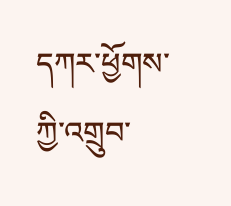དཀར་ཕྱོགས་ཀྱི་འགྲུབ་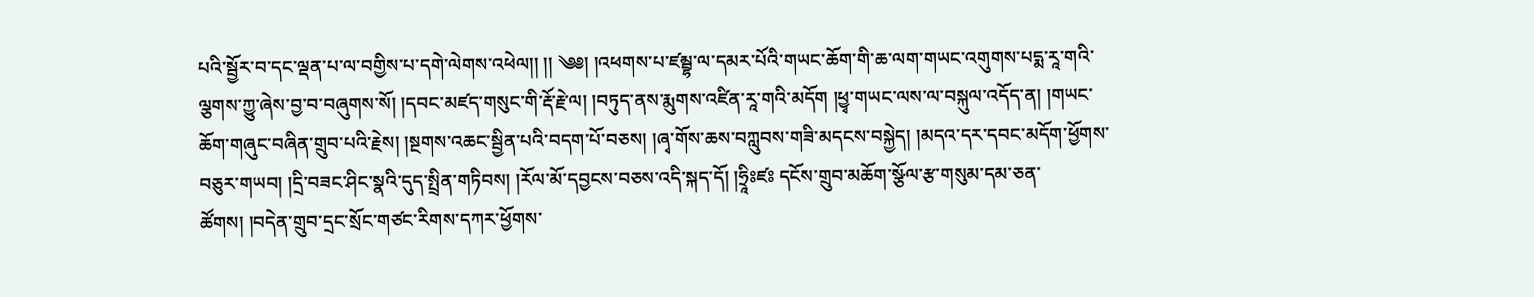པའི་སྦྱོར་བ་དང་ལྡན་པ་ལ་བགྱིས་པ་དགེ་ལེགས་འཕེལ།། །། ༄༅། །འཕགས་པ་ཛམྦྷ་ལ་དམར་པོའི་གཡང་ཆོག་གི་ཆ་ལག་གཡང་འགུགས་པདྨ་རཱ་གའི་ལྕགས་ཀྱུ་ཞེས་བྱ་བ་བཞུགས་སོ། །དབང་མཛད་གསུང་གི་རྡོ་རྗེ་ལ། །བཏུད་ནས་རྨུགས་འཛིན་རཱ་གའི་མདོག །ཕྱྭ་གཡང་ལས་ལ་བསྐུལ་འདོད་ན། །གཡང་ཆོག་གཞུང་བཞིན་གྲུབ་པའི་རྗེས། །སྔགས་འཆང་སྦྱིན་པའི་བདག་པོ་བཅས། །ཞྭ་གོས་ཆས་བཀླུབས་གཟི་མདངས་བསྐྱེད། །མདའ་དར་དབང་མདོག་ཕྱོགས་བཅུར་གཡབ། །དྲི་བཟང་ཤིང་སྣའི་དུད་སྤྲིན་གཏིབས། །རོལ་མོ་དབྱངས་བཅས་འདི་སྐད་དོ། །ཧྲཱིཿཛཿ དངོས་གྲུབ་མཆོག་སྩོལ་རྩ་གསུམ་དམ་ཅན་ཚོགས། །བདེན་གྲུབ་དྲང་སྲོང་གཙང་རིགས་དཀར་ཕྱོགས་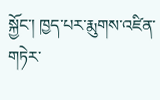སྐྱོང་། ཁྱད་པར་རྨུགས་འཛིན་གཏེར་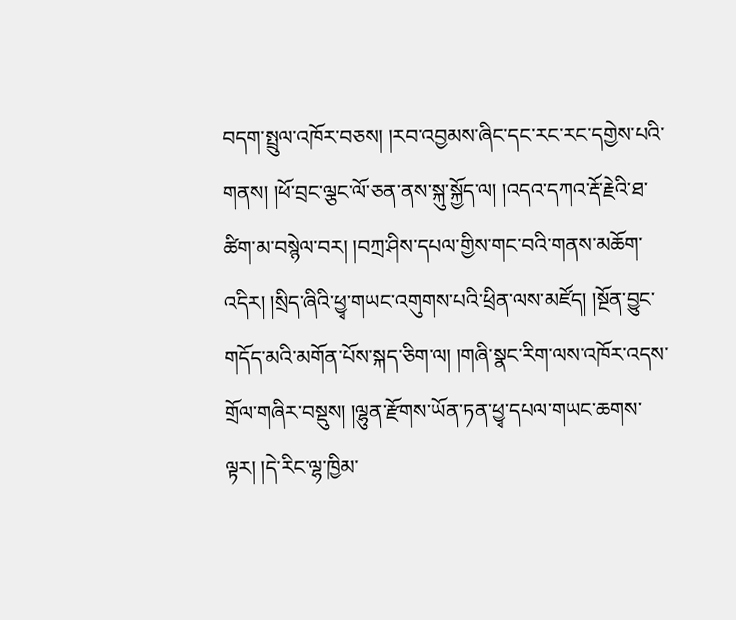བདག་སྤྲུལ་འཁོར་བཅས། །རབ་འབྱམས་ཞིང་དང་རང་རང་དགྱེས་པའི་གནས། །ཕོ་བྲང་ལྕང་ལོ་ཅན་ནས་སྐུ་སྐྱོད་ལ། །འདའ་དཀའ་རྡོ་རྗེའི་ཐ་ཚིག་མ་བསྙེལ་བར། །བཀྲ་ཤིས་དཔལ་གྱིས་གང་བའི་གནས་མཆོག་འདིར། །སྲིད་ཞིའི་ཕྱྭ་གཡང་འགུགས་པའི་ཕྲིན་ལས་མཛོད། །སྔོན་བྱུང་གདོད་མའི་མགོན་པོས་སྐད་ཅིག་ལ། །གཞི་སྣང་རིག་ལས་འཁོར་འདས་གྲོལ་གཞིར་བསྡུས། །ལྷུན་རྫོགས་ཡོན་ཏན་ཕྱྭ་དཔལ་གཡང་ཆགས་ལྟར། །དེ་རིང་ལྷ་ཁྱིམ་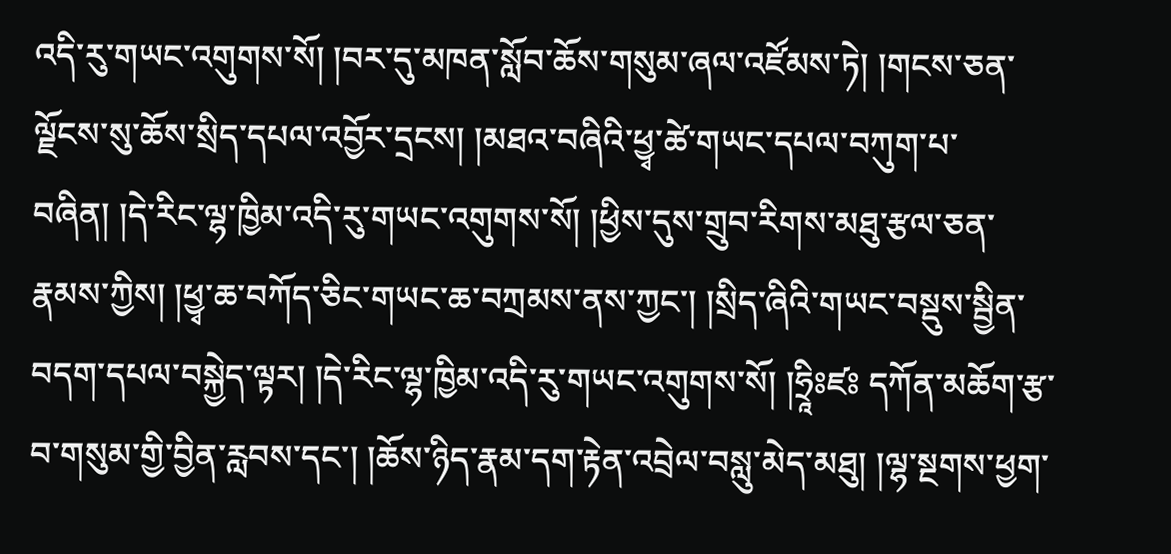འདི་རུ་གཡང་འགུགས་སོ། །བར་དུ་མཁན་སློབ་ཆོས་གསུམ་ཞལ་འཛོམས་ཏེ། །གངས་ཅན་ལྗོངས་སུ་ཆོས་སྲིད་དཔལ་འབྱོར་དྲངས། །མཐའ་བཞིའི་ཕྱྭ་ཚེ་གཡང་དཔལ་བཀུག་པ་བཞིན། །དེ་རིང་ལྷ་ཁྱིམ་འདི་རུ་གཡང་འགུགས་སོ། །ཕྱིས་དུས་གྲུབ་རིགས་མཐུ་རྩལ་ཅན་རྣམས་ཀྱིས། །ཕྱྭ་ཆ་བཀོད་ཅིང་གཡང་ཆ་བཀྲམས་ནས་ཀྱང་། །སྲིད་ཞིའི་གཡང་བསྡུས་སྦྱིན་བདག་དཔལ་བསྐྱེད་ལྟར། །དེ་རིང་ལྷ་ཁྱིམ་འདི་རུ་གཡང་འགུགས་སོ། །ཧྲཱིཿཛཿ དཀོན་མཆོག་རྩ་བ་གསུམ་གྱི་བྱིན་རླབས་དང་། །ཆོས་ཉིད་རྣམ་དག་རྟེན་འབྲེལ་བསླུ་མེད་མཐུ། །ལྷ་སྔགས་ཕྱག་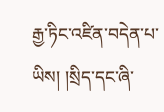རྒྱ་ཏིང་འཛིན་བདེན་པ་ཡིས། །སྲིད་དང་ཞི་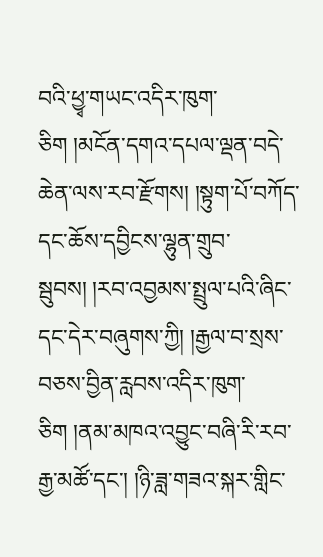བའི་ཕྱྭ་གཡང་འདིར་ཁུག་ཅིག །མངོན་དགའ་དཔལ་ལྡན་བདེ་ཆེན་ལས་རབ་རྫོགས། །སྟུག་པོ་བཀོད་དང་ཆོས་དབྱིངས་ལྷུན་གྲུབ་སྦུབས། །རབ་འབྱམས་སྤྲུལ་པའི་ཞིང་དང་དེར་བཞུགས་ཀྱི། །རྒྱལ་བ་སྲས་བཅས་བྱིན་རླབས་འདིར་ཁུག་ཅིག །ནམ་མཁའ་འབྱུང་བཞི་རི་རབ་རྒྱ་མཚོ་དང་། །ཉི་ཟླ་གཟའ་སྐར་གླིང་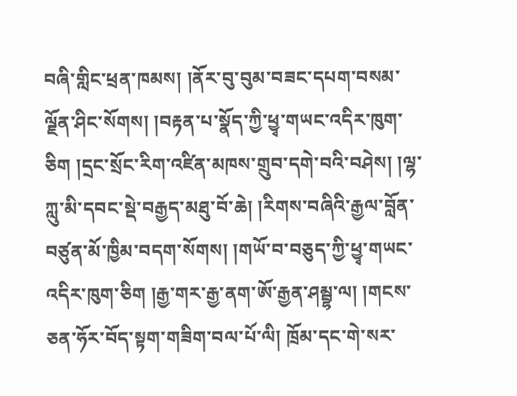བཞི་གླིང་ཕྲན་ཁམས། །ནོར་བུ་བུམ་བཟང་དཔག་བསམ་ལྗོན་ཤིང་སོགས། །བརྟན་པ་སྣོད་ཀྱི་ཕྱྭ་གཡང་འདིར་ཁུག་ཅིག །དྲང་སྲོང་རིག་འཛིན་མཁས་གྲུབ་དགེ་བའི་བཤེས། །ལྷ་ཀླུ་མི་དབང་སྡེ་བརྒྱད་མཐུ་བོ་ཆེ། །རིགས་བཞིའི་རྒྱལ་བློན་བཙུན་མོ་ཁྱིམ་བདག་སོགས། །གཡོ་བ་བཅུད་ཀྱི་ཕྱྭ་གཡང་འདིར་ཁུག་ཅིག །རྒྱ་གར་རྒྱ་ནག་ཨོ་རྒྱན་ཤམྦྷ་ལ། །གངས་ཅན་ཧོར་བོད་སྟག་གཟིག་བལ་པོ་ལི། ཁྲོམ་དང་གེ་སར་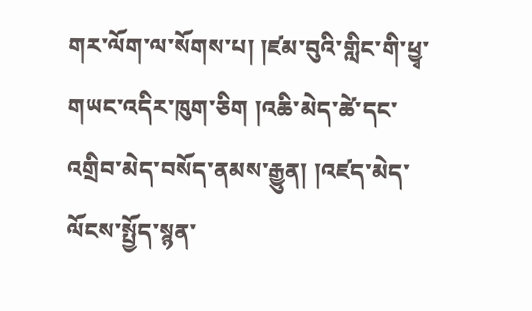གར་ལོག་ལ་སོགས་པ། །ཛམ་བུའི་གླིང་གི་ཕྱྭ་གཡང་འདིར་ཁུག་ཅིག །འཆི་མེད་ཚེ་དང་འགྲིབ་མེད་བསོད་ནམས་རྒྱུན། །འཛད་མེད་ལོངས་སྤྱོད་སྙན་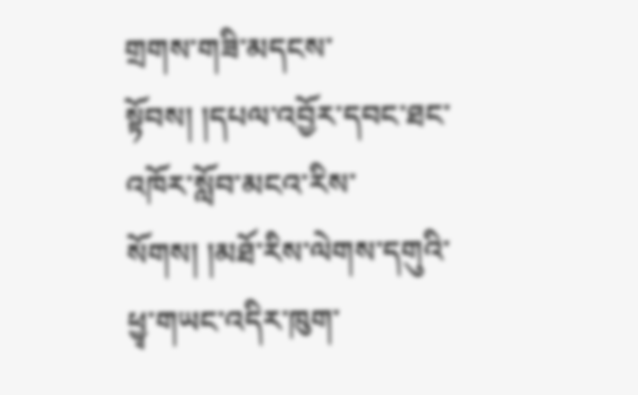གྲགས་གཟི་མདངས་སྟོབས། །དཔལ་འབྱོར་དབང་ཐང་འཁོར་སློབ་མངའ་རིས་སོགས། །མཐོ་རིས་ལེགས་དགུའི་ཕྱྭ་གཡང་འདིར་ཁུག་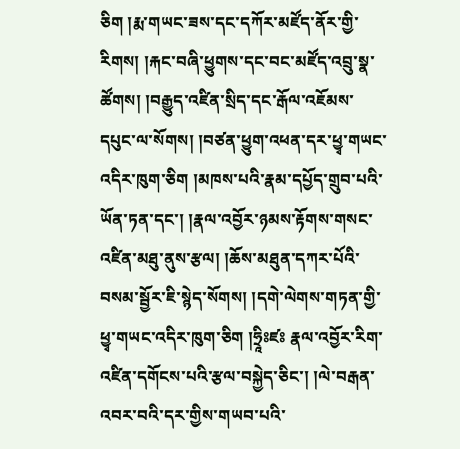ཅིག །རྨ་གཡང་ཟས་དང་དཀོར་མཛོད་ནོར་གྱི་རིགས། །རྐང་བཞི་ཕྱུགས་དང་བང་མཛོད་འབྲུ་སྣ་ཚོགས། །བརྒྱུད་འཛིན་སྲིད་དང་རྒོལ་འཇོམས་དཔུང་ལ་སོགས། །བཙན་ཕྱུག་འཕན་དར་ཕྱྭ་གཡང་འདིར་ཁུག་ཅིག །མཁས་པའི་རྣམ་དཔྱོད་གྲུབ་པའི་ཡོན་ཏན་དང་། །རྣལ་འབྱོར་ཉམས་རྟོགས་གསང་འཛིན་མཐུ་ནུས་རྩལ། །ཆོས་མཐུན་དཀར་པོའི་བསམ་སྦྱོར་ཇི་སྙེད་སོགས། །དགེ་ལེགས་གཏན་གྱི་ཕྱྭ་གཡང་འདིར་ཁུག་ཅིག །ཧྲཱིཿཛཿ རྣལ་འབྱོར་རིག་འཛིན་དགོངས་པའི་རྩལ་བསྐྱེད་ཅིང་། །ལེ་བརྒན་འབར་བའི་དར་གྱིས་གཡབ་པའི་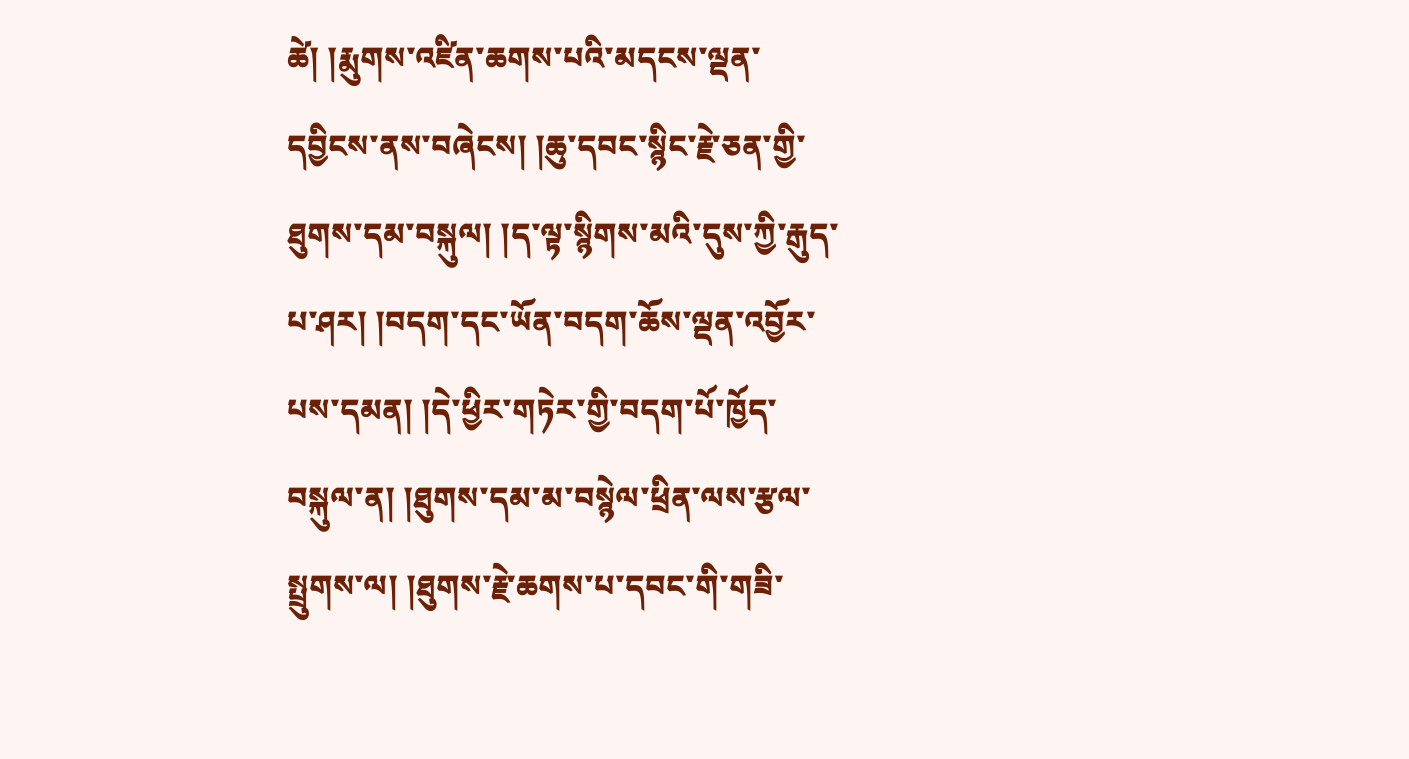ཚེ། །རྨུགས་འཛིན་ཆགས་པའི་མདངས་ལྡན་དབྱིངས་ནས་བཞེངས། །ཆུ་དབང་སྙིང་རྗེ་ཅན་གྱི་ཐུགས་དམ་བསྐུལ། །ད་ལྟ་སྙིགས་མའི་དུས་ཀྱི་རྒུད་པ་ཤར། །བདག་དང་ཡོན་བདག་ཆོས་ལྡན་འབྱོར་པས་དམན། །དེ་ཕྱིར་གཏེར་གྱི་བདག་པོ་ཁྱོད་བསྐུལ་ན། །ཐུགས་དམ་མ་བསྙེལ་ཕྲིན་ལས་རྩལ་སྤྲུགས་ལ། །ཐུགས་རྗེ་ཆགས་པ་དབང་གི་གཟི་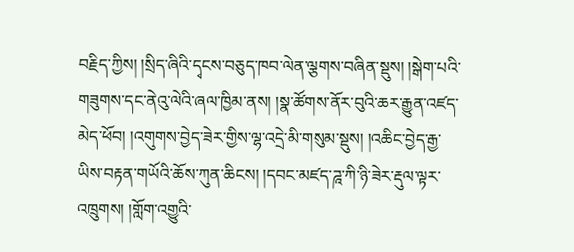བརྗིད་ཀྱིས། །སྲིད་ཞིའི་དྭངས་བཅུད་ཁབ་ལེན་ལྕགས་བཞིན་སྡུས། །སྒེག་པའི་གཟུགས་དང་ནེའུ་ལེའི་ཞལ་ཁྱིམ་ནས། །སྣ་ཚོགས་ནོར་བུའི་ཆར་རྒྱུན་འཛད་མེད་ཕོབ། །འགུགས་བྱེད་ཟེར་གྱིས་ལྷ་འདྲེ་མི་གསུམ་སྡུས། །འཆིང་བྱེད་རྒྱ་ཡིས་བརྟན་གཡོའི་ཆོས་ཀུན་ཆིངས། །དབང་མཛད་ཌཱ་ཀི་ཉི་ཟེར་རྡུལ་ལྟར་འཁྲུགས། །གློག་འགྱུའི་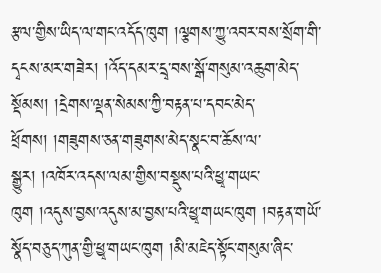རྩལ་གྱིས་ཡིད་ལ་གང་འདོད་ཁུག །ལྕགས་ཀྱུ་འབར་བས་སྲོག་གི་དྭངས་མར་གཟེར། །འོད་དམར་དྲྭ་བས་སྒོ་གསུམ་འཆུག་མེད་སྡོམས། །དྲེགས་ལྡན་སེམས་ཀྱི་བརྟན་པ་དབང་མེད་ཕྲོགས། །གཟུགས་ཅན་གཟུགས་མེད་སྣང་བ་ཆོས་ལ་སྒྱུར། །འཁོར་འདས་ལམ་གྱིས་བསྡུས་པའི་ཕྱྭ་གཡང་ཁུག །འདུས་བྱས་འདུས་མ་བྱས་པའི་ཕྱྭ་གཡང་ཁུག །བརྟན་གཡོ་སྣོད་བཅུད་ཀུན་གྱི་ཕྱྭ་གཡང་ཁུག །མི་མཇེད་སྟོང་གསུམ་ཞིང་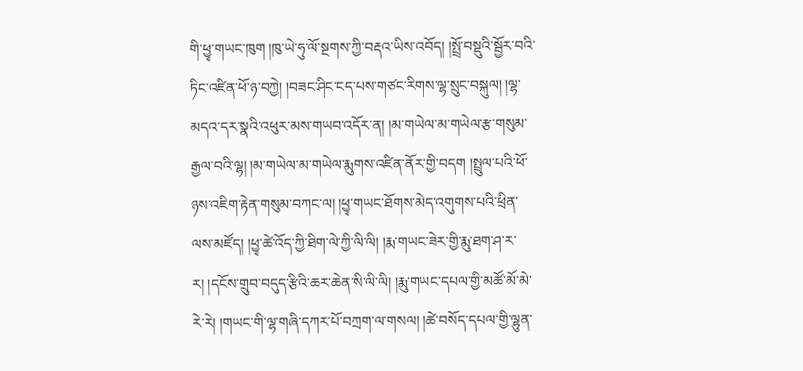གི་ཕྱྭ་གཡང་ཁུག །ཁུ་ཡེ་ཧུ་ལོ་སྔགས་ཀྱི་བརྡའ་ཡིས་འབོད། །སྤྲོ་བསྡུའི་སྦྱོར་བའི་ཏིང་འཛིན་ཕོ་ཉ་བཀྱེ། །བཟང་ཤིང་ངད་པས་གཙང་རིགས་ལྷ་སྲུང་བསྐུལ། །ལྷ་མདའ་དར་སྣའི་འཕུར་མས་གཡབ་འདོར་ན། །མ་གཡེལ་མ་གཡེལ་རྩ་གསུམ་རྒྱལ་བའི་ལྷ། །མ་གཡེལ་མ་གཡེལ་རྨུགས་འཛིན་ནོར་གྱི་བདག །སྤྲུལ་པའི་ཕོ་ཉས་འཇིག་རྟེན་གསུམ་བཀང་ལ། །ཕྱྭ་གཡང་ཐོགས་མེད་འགུགས་པའི་ཕྲིན་ལས་མཛོད། །ཕྱྭ་ཚེ་འོད་ཀྱི་ཐིག་ལེ་ཀྱི་ལི་ལི། །རྨ་གཡང་ཟེར་གྱི་རྨུ་ཐག་ཤ་ར་ར། །དངོས་གྲུབ་བདུད་རྩིའི་ཆར་ཆེན་སི་ལི་ལི། །རྨུ་གཡང་དཔལ་གྱི་མཚོ་མོ་མེ་རེ་རེ། །གཡང་གི་ལྷ་གཞི་དཀར་པོ་བཀྲག་ལ་གསལ། །ཚེ་བསོད་དཔལ་གྱི་ལྷུན་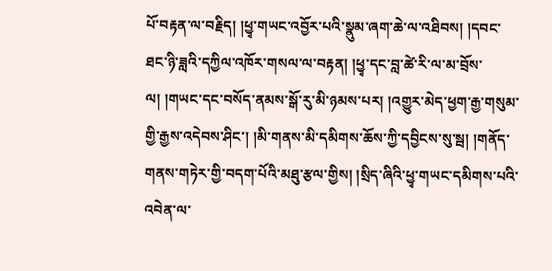པོ་བརྟན་ལ་བརྗིད། །ཕྱྭ་གཡང་འབྱོར་པའི་སྣུམ་ཞག་ཆེ་ལ་འཐིབས། །དབང་ཐང་ཉི་ཟླའི་དཀྱིལ་འཁོར་གསལ་ལ་བརྟན། །ཕྱྭ་དང་བླ་ཚེ་རི་ལ་མ་བྲོས་ལ། །གཡང་དང་བསོད་ནམས་སྒོ་རུ་མི་ཉམས་པར། །འགྱུར་མེད་ཕྱག་རྒྱ་གསུམ་གྱི་རྒྱས་འདེབས་ཤིང་། །མི་གནས་མི་དམིགས་ཆོས་ཀྱི་དབྱིངས་སུ་སྦ། །གནོད་གནས་གཏེར་གྱི་བདག་པོའི་མཐུ་རྩལ་གྱིས། །སྲིད་ཞིའི་ཕྱྭ་གཡང་དམིགས་པའི་འབེན་ལ་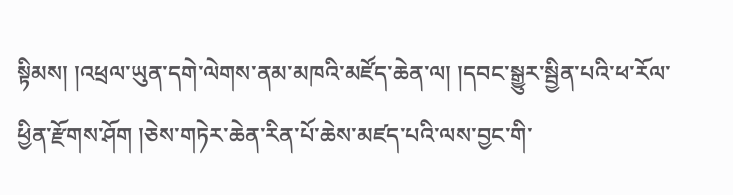སྟིམས། །འཕྲལ་ཡུན་དགེ་ལེགས་ནམ་མཁའི་མཛོད་ཆེན་ལ། །དབང་སྒྱུར་སྦྱིན་པའི་ཕ་རོལ་ཕྱིན་རྫོགས་ཤོག །ཅེས་གཏེར་ཆེན་རིན་པོ་ཆེས་མཛད་པའི་ལས་བྱང་གི་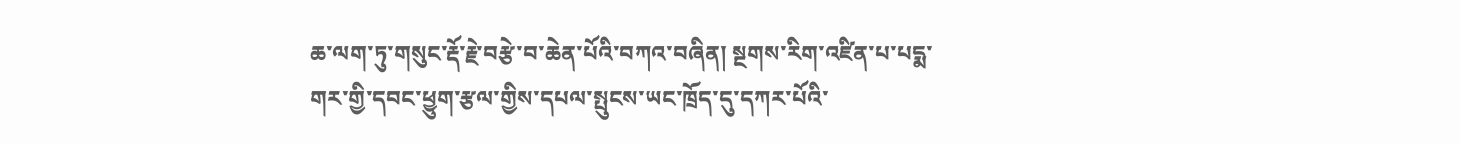ཆ་ལག་ཏུ་གསུང་རྡོ་རྗེ་བརྩེ་བ་ཆེན་པོའི་བཀའ་བཞིན། སྔགས་རིག་འཛིན་པ་པདྨ་གར་གྱི་དབང་ཕྱུག་རྩལ་གྱིས་དཔལ་སྤུངས་ཡང་ཁྲོད་དུ་དཀར་པོའི་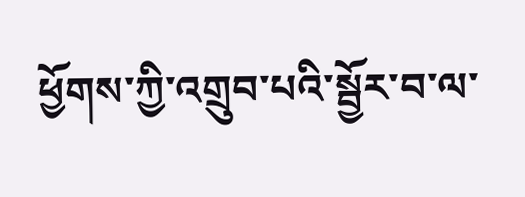ཕྱོགས་ཀྱི་འགྲུབ་པའི་སྦྱོར་བ་ལ་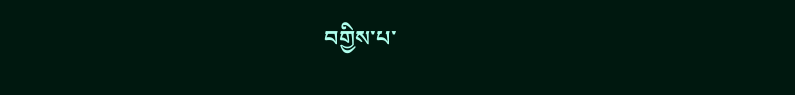བགྱིས་པ་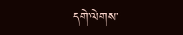དགེ་ལེགས་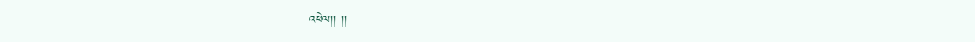འཕེལ།། །།